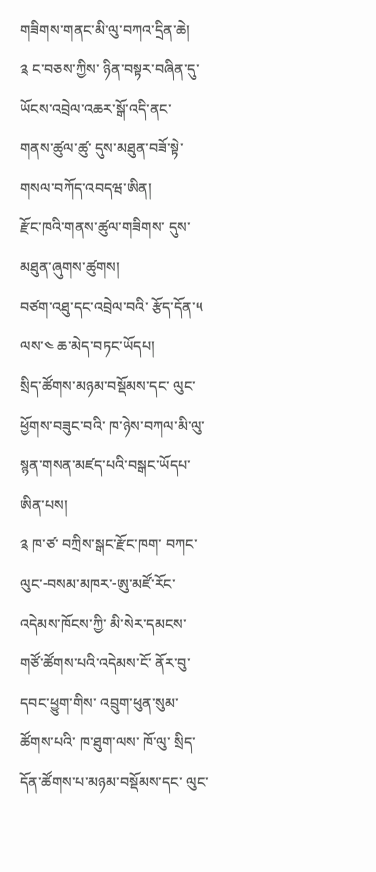གཟིགས་གནང་མི་ལུ་བཀའ་དྲིན་ཆེ།
༉ ང་བཅས་ཀྱིས་ ཉིན་བསྟར་བཞིན་དུ་
ཡོངས་འབྲེལ་འཆར་སྒོ་འདི་ནང་
གནས་ཚུལ་ཚུ་ དུས་མཐུན་བཟོ་སྟེ་ གསལ་བཀོད་འབདཝ་ཨིན།
རྫོང་ཁའི་གནས་ཚུལ་གཟིགས་ དུས་མཐུན་ཞུགས་ཚུགས།
བཙག་འཐུ་དང་འབྲེལ་བའི་ རྩོད་དོན་༥ ལས་༤ ཆ་མེད་བཏང་ཡོདཔ།
སྲིད་ཚོགས་མཉམ་བསྡོམས་དང་ ལུང་ཕྱོགས་བཟུང་བའི་ ཁ་ཉེས་བཀལ་མི་ལུ་ སྙན་གསན་མཛད་པའི་བསྒང་ཡོདཔ་ཨིན་པས།
༉ ཁ་ཙ་ བཀྲིས་སྒང་རྫོང་ཁག་ བཀང་ལུང་-བསམ་མཁར་-ཨུ་མཛོ་རོང་འདེམས་ཁོངས་ཀྱི་ མི་སེར་དམངས་གཙོ་ཚོགས་པའི་འདེམས་ངོ་ ནོར་བུ་དབང་ཕྱུག་གིས་ འབྲུག་ཕུན་སུམ་ཚོགས་པའི་ ཁ་ཐུག་ལས་ ཁོ་ལུ་ སྲིད་དོན་ཚོགས་པ་མཉམ་བསྡོམས་དང་ ལུང་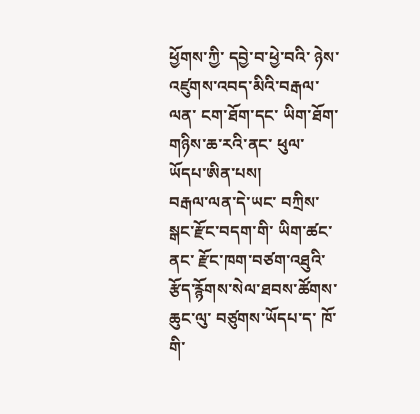ཕྱོགས་ཀྱི་ དབྱེ་བ་ཕྱེ་བའི་ ཉེས་འཛུགས་འབད་མིའི་བརྒལ་ལན་ ངག་ཐོག་དང་ ཡིག་ཐོག་གཉིས་ཆ་རའི་ནང་ ཕུལ་ཡོདཔ་ཨིན་པས།
བརྒལ་ལན་དེ་ཡང་ བཀྲིས་སྒང་རྫོང་བདག་གི་ ཡིག་ཚང་ནང་ རྫོང་ཁག་བཙག་འཐུའི་རྩོད་རྙོགས་སེལ་ཐབས་ཚོགས་ཆུང་ལུ་ བཙུགས་ཡོདཔ་ད་ ཁོ་གི་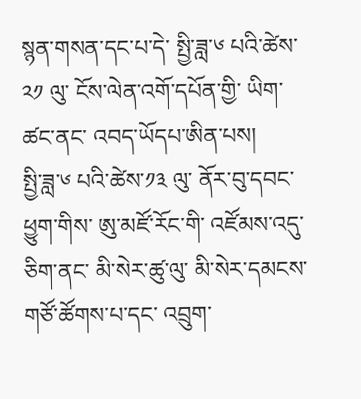སྙན་གསན་དང་པ་དེ་ སྤྱི་ཟླ་༦ པའི་ཚེས་༢༡ ལུ་ ངོས་ལེན་འགོ་དཔོན་གྱི་ ཡིག་ཚང་ནང་ འབད་ཡོདཔ་ཨིན་པས།
སྤྱི་ཟླ་༦ པའི་ཚེས་༡༣ ལུ་ ནོར་བུ་དབང་ཕྱུག་གིས་ ཨུ་མཛོ་རོང་གི་ འཛོམས་འདུ་ཅིག་ནང་ མི་སེར་ཚུ་ལུ་ མི་སེར་དམངས་གཙོ་ཚོགས་པ་དང་ འབྲུག་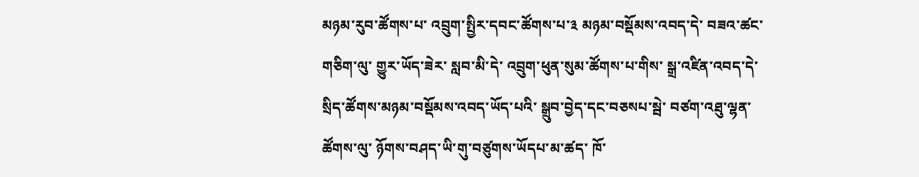མཉམ་རུབ་ཚོགས་པ་ འབྲུག་སྤྱིར་དབང་ཚོགས་པ་༣ མཉམ་བསྡོམས་འབད་དེ་ བཟའ་ཚང་གཅིག་ལུ་ གྱུར་ཡོད་ཟེར་ སླབ་མི་དེ་ འབྲུག་ཕུན་སུམ་ཚོགས་པ་གིས་ སྒྲ་འཛིན་འབད་དེ་ སྲིད་ཚོགས་མཉམ་བསྡོམས་འབད་ཡོད་པའི་ སྒྲུབ་བྱེད་དང་བཅསཔ་སྦེ་ བཙག་འཐུ་ལྷན་ཚོགས་ལུ་ ཉོགས་བཤད་ཡི་གུ་བཙུགས་ཡོདཔ་མ་ཚད་ ཁོ་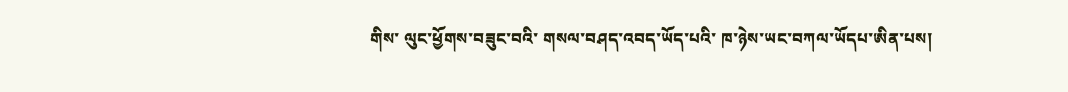གིས་ ལུང་ཕྱོགས་བཟུང་བའི་ གསལ་བཤད་འབད་ཡོད་པའི་ ཁ་ཉེས་ཡང་བཀལ་ཡོདཔ་ཨིན་པས།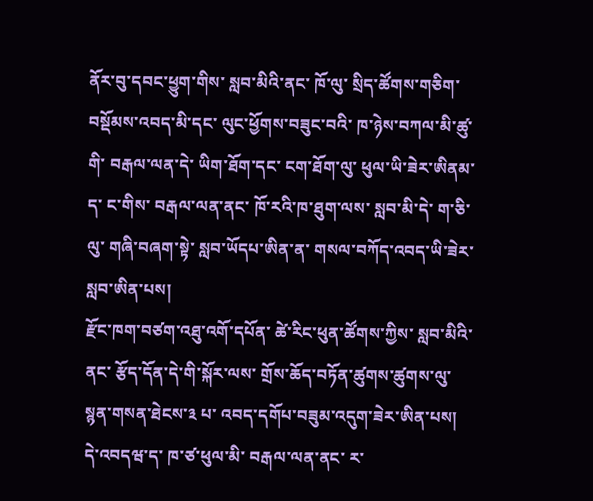ནོར་བུ་དབང་ཕྱུག་གིས་ སླབ་མིའི་ནང་ ཁོ་ལུ་ སྲིད་ཚོགས་གཅིག་བསྡོམས་འབད་མི་དང་ ལུང་ཕྱོགས་བཟུང་བའི་ ཁ་ཉེས་བཀལ་མི་ཚུ་གི་ བརྒལ་ལན་དེ་ ཡིག་ཐོག་དང་ ངག་ཐོག་ལུ་ ཕུལ་ཡི་ཟེར་ཨིནམ་ད་ ང་གིས་ བརྒལ་ལན་ནང་ ཁོ་རའི་ཁ་ཐུག་ལས་ སླབ་མི་དེ་ ག་ཅི་ལུ་ གཞི་བཞག་སྟེ་ སླབ་ཡོདཔ་ཨིན་ན་ གསལ་བཀོད་འབད་ཡི་ཟེར་ སླབ་ཨིན་པས།
རྫོང་ཁག་བཙག་འཐུ་འགོ་དཔོན་ ཚེ་རིང་ཕུན་ཚོགས་ཀྱིས་ སླབ་མིའི་ནང་ རྩོད་དོན་དེ་གི་སྐོར་ལས་ གྲོས་ཆོད་བཏོན་ཚུགས་ཚུགས་ལུ་ སྙན་གསན་ཐེངས་༣ པ་ འབད་དགོཔ་བཟུམ་འདུག་ཟེར་ཨིན་པས།
དེ་འབདཝ་ད་ ཁ་ཙ་ཕུལ་མི་ བརྒལ་ལན་ནང་ ར་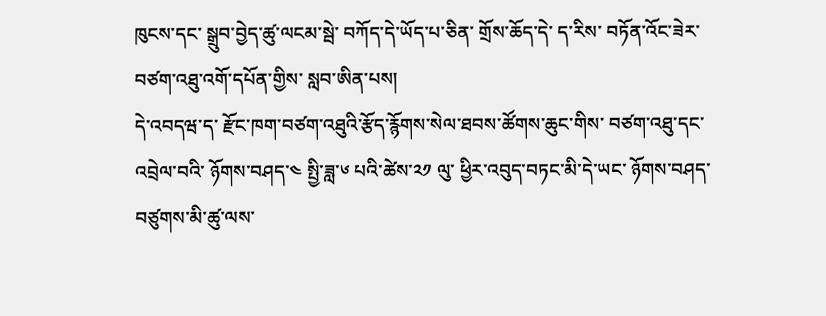ཁུངས་དང་ སྒྲུབ་བྱེད་ཚུ་ལངམ་སྦེ་ བཀོད་དེ་ཡོད་པ་ཅིན་ གྲོས་ཆོད་དེ་ ད་རིས་ བཏོན་འོང་ཟེར་ བཙག་འཐུ་འགོ་དཔོན་གྱིས་ སླབ་ཨིན་པས།
དེ་འབདཝ་ད་ རྫོང་ཁག་བཙག་འཐུའི་རྩོད་རྙོགས་སེལ་ཐབས་ཚོགས་ཆུང་གིས་ བཙག་འཐུ་དང་འབྲེལ་བའི་ ཉོགས་བཤད་༤ སྤྱི་ཟླ་༦ པའི་ཚེས་༢༡ ལུ་ ཕྱིར་འབུད་བཏང་མི་དེ་ཡང་ ཉོགས་བཤད་བཙུགས་མི་ཚུ་ལས་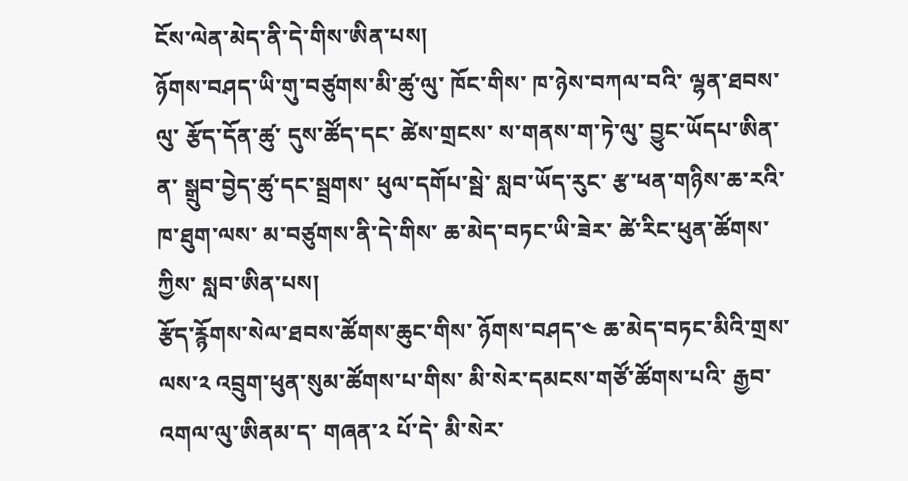ངོས་ལེན་མེད་ནི་དེ་གིས་ཨིན་པས།
ཉོགས་བཤད་ཡི་གུ་བཙུགས་མི་ཚུ་ལུ་ ཁོང་གིས་ ཁ་ཉེས་བཀལ་བའི་ ལྷན་ཐབས་ལུ་ རྩོད་དོན་ཚུ་ དུས་ཚོད་དང་ ཚེས་གྲངས་ ས་གནས་ག་ཏེ་ལུ་ བྱུང་ཡོདཔ་ཨིན་ན་ སྒྲུབ་བྱེད་ཚུ་དང་སྦྲགས་ ཕུལ་དགོཔ་སྦེ་ སླབ་ཡོད་རུང་ རྩ་ཕན་གཉིས་ཆ་རའི་ ཁ་ཐུག་ལས་ མ་བཙུགས་ནི་དེ་གིས་ ཆ་མེད་བཏང་ཡི་ཟེར་ ཚེ་རིང་ཕུན་ཚོགས་ཀྱིས་ སླབ་ཨིན་པས།
རྩོད་རྙོགས་སེལ་ཐབས་ཚོགས་ཆུང་གིས་ ཉོགས་བཤད་༤ ཆ་མེད་བཏང་མིའི་གྲས་ལས་༢ འབྲུག་ཕུན་སུམ་ཚོགས་པ་གིས་ མི་སེར་དམངས་གཙོ་ཚོགས་པའི་ རྒྱབ་འགལ་ལུ་ཨིནམ་ད་ གཞན་༢ པོ་དེ་ མི་སེར་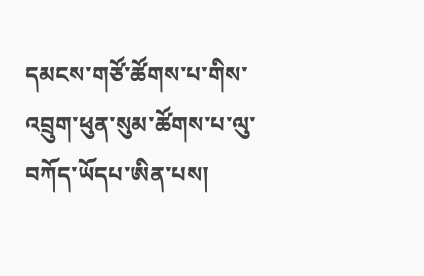དམངས་གཙོ་ཚོགས་པ་གིས་ འབྲུག་ཕུན་སུམ་ཚོགས་པ་ལུ་ བཀོད་ཡོདཔ་ཨིན་པས།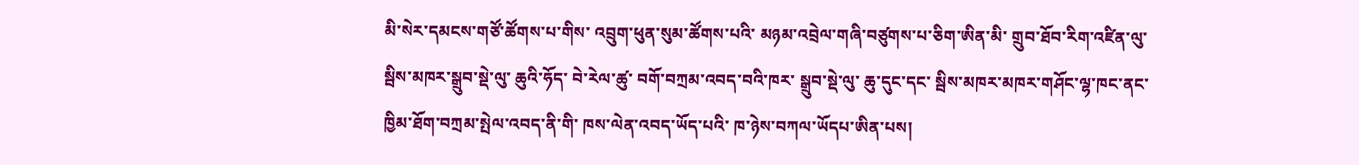མི་སེར་དམངས་གཙོ་ཚོགས་པ་གིས་ འབྲུག་ཕུན་སུམ་ཚོགས་པའི་ མཉམ་འབྲེལ་གཞི་བཙུགས་པ་ཅིག་ཨིན་མི་ གྲུབ་ཐོབ་རིག་འཛིན་ལུ་ སྦིས་མཁར་སྒྲུབ་སྡེ་ལུ་ ཆུའི་ཧོད་ བེ་རེལ་ཚུ་ བགོ་བཀྲམ་འབད་བའི་ཁར་ སྒྲུབ་སྡེ་ལུ་ ཆུ་དུང་དང་ སྦིས་མཁར་མཁར་གཤོང་ལྷ་ཁང་ནང་ ཁྱིམ་ཐོག་བཀྲམ་སྤེལ་འབད་ནི་གི་ ཁས་ལེན་འབད་ཡོད་པའི་ ཁ་ཉེས་བཀལ་ཡོདཔ་ཨིན་པས།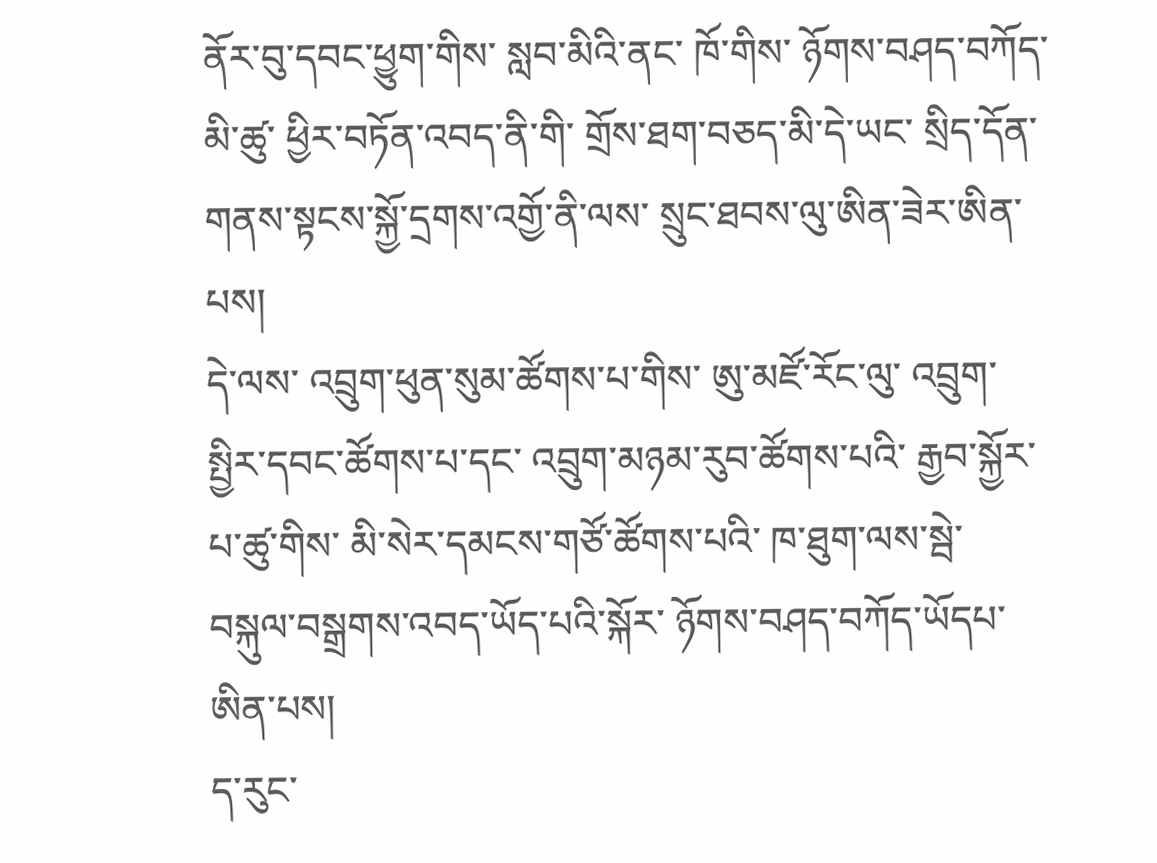ནོར་བུ་དབང་ཕྱུག་གིས་ སླབ་མིའི་ནང་ ཁོ་གིས་ ཉོགས་བཤད་བཀོད་མི་ཚུ་ ཕྱིར་བཏོན་འབད་ནི་གི་ གྲོས་ཐག་བཅད་མི་དེ་ཡང་ སྲིད་དོན་གནས་སྟངས་སྐྱོ་དྲགས་འགྱོ་ནི་ལས་ སྲུང་ཐབས་ལུ་ཨིན་ཟེར་ཨིན་པས།
དེ་ལས་ འབྲུག་ཕུན་སུམ་ཚོགས་པ་གིས་ ཨུ་མཛོ་རོང་ལུ་ འབྲུག་སྤྱིར་དབང་ཚོགས་པ་དང་ འབྲུག་མཉམ་རུབ་ཚོགས་པའི་ རྒྱབ་སྐྱོར་པ་ཚུ་གིས་ མི་སེར་དམངས་གཙོ་ཚོགས་པའི་ ཁ་ཐུག་ལས་སྦེ་ བསྐུལ་བསྒྲགས་འབད་ཡོད་པའི་སྐོར་ ཉོགས་བཤད་བཀོད་ཡོདཔ་ཨིན་པས།
ད་རུང་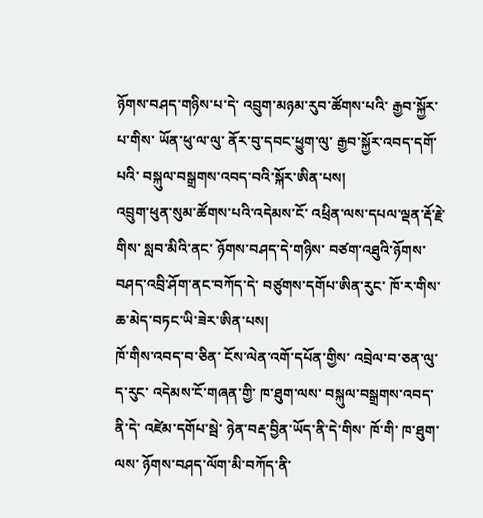ཉོགས་བཤད་གཉིས་པ་དེ་ འབྲུག་མཉམ་རུབ་ཚོགས་པའི་ རྒྱབ་སྐྱོར་པ་གིས་ ཡོན་ཕུ་ལ་ལུ་ ནོར་བུ་དབང་ཕྱུག་ལུ་ རྒྱབ་སྐྱོར་འབད་དགོ་པའི་ བསྐུལ་བསྒྲགས་འབད་བའི་སྐོར་ཨིན་པས།
འབྲུག་ཕུན་སུམ་ཚོགས་པའི་འདེམས་ངོ་ འཕྲིན་ལས་དཔལ་ལྡན་རྡོ་རྗེ་གིས་ སླབ་མིའི་ནང་ ཉོགས་བཤད་དེ་གཉིས་ བཙག་འཐུའི་ཉོགས་བཤད་འབྲི་ཤོག་ནང་བཀོད་དེ་ བཙུགས་དགོཔ་ཨིན་རུང་ ཁོ་ར་གིས་ ཆ་མེད་བཏང་ཡི་ཟེར་ཨིན་པས།
ཁོ་གིས་འབད་བ་ཅིན་ ངོས་ལེན་འགོ་དཔོན་གྱིས་ འབྲེལ་བ་ཅན་ལུ་ ད་རུང་ འདེམས་ངོ་གཞན་གྱི་ ཁ་ཐུག་ལས་ བསྐུལ་བསྒྲགས་འབད་ནི་དེ་ འཛེམ་དགོཔ་སྦེ་ ཉེན་བརྡ་བྱིན་ཡོད་ནི་དེ་གིས་ ཁོ་གི་ ཁ་ཐུག་ལས་ ཉོགས་བཤད་ལོག་མི་བཀོད་ནི་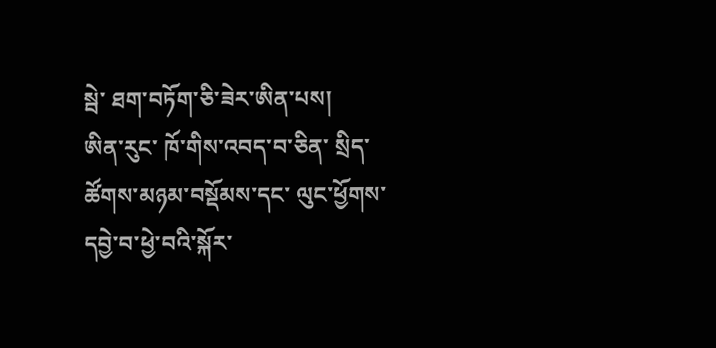སྦེ་ ཐག་བཏོག་ཅི་ཟེར་ཨིན་པས།
ཨིན་རུང་ ཁོ་གིས་འབད་བ་ཅིན་ སྲིད་ཚོགས་མཉམ་བསྡོམས་དང་ ལུང་ཕྱོགས་དབྱེ་བ་ཕྱེ་བའི་སྐོར་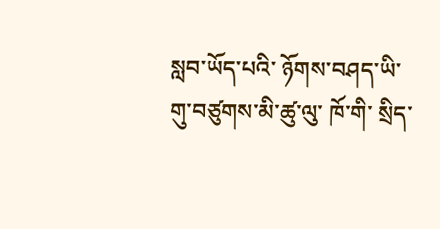སླབ་ཡོད་པའི་ ཉོགས་བཤད་ཡི་གུ་བཙུགས་མི་ཚུ་ལུ་ ཁོ་གི་ སྲིད་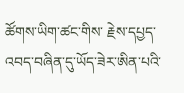ཚོགས་ཡིག་ཚང་གིས་ རྗེས་དཔྱད་འབད་བཞིན་དུ་ཡོད་ཟེར་ཨིན་པའི་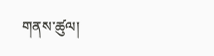གནས་ཚུལ།